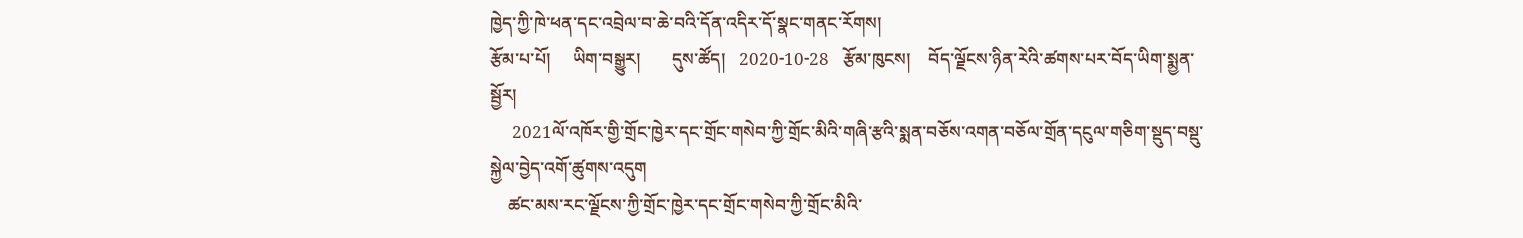ཁྱེད་ཀྱི་ཁེ་ཕན་དང་འབྲེལ་བ་ཆེ་བའི་དོན་འདིར་དོ་སྣང་གནང་རོགས།
རྩོམ་པ་པོ།     ཡིག་བསྒྱུར།       དུས་ཚོད།   2020-10-28   རྩོམ་ཁུངས།    བོད་ལྗོངས་ཉིན་རེའི་ཚགས་པར་བོད་ཡིག་སྨྱན་སྦྱོར།
     2021ལོ་འཁོར་གྱི་གྲོང་ཁྱེར་དང་གྲོང་གསེབ་ཀྱི་གྲོང་མིའི་གཞི་རྩའི་སྨན་བཅོས་འགན་བཅོལ་གྲོན་དངུལ་གཅིག་སྡུད་བསྡུ་སྐྱེལ་བྱེད་འགོ་ཚུགས་འདུག
    ཚང་མས་རང་ལྗོངས་ཀྱི་གྲོང་ཁྱེར་དང་གྲོང་གསེབ་ཀྱི་གྲོང་མིའི་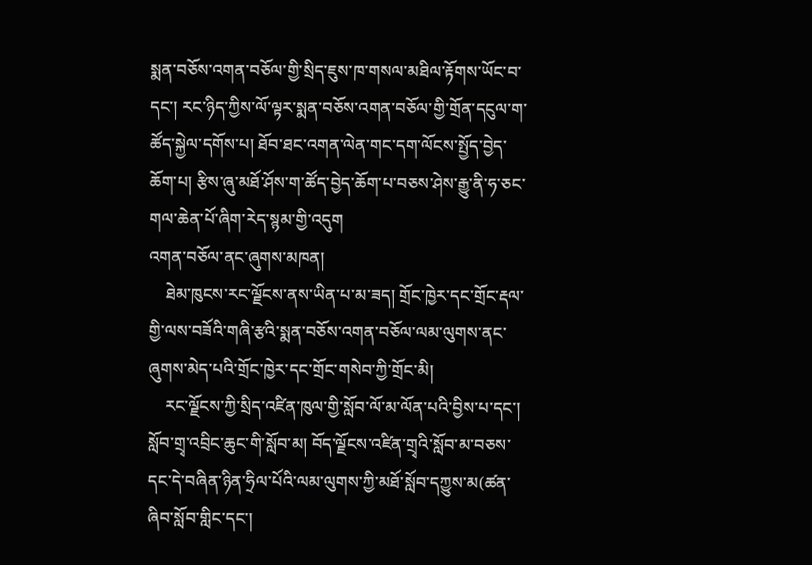སྨན་བཅོས་འགན་བཅོལ་གྱི་སྲིད་ཇུས་ཁ་གསལ་མཐིལ་རྟོགས་ཡོང་བ་དང་། རང་ཉིད་ཀྱིས་ལོ་ལྟར་སྨན་བཅོས་འགན་བཅོལ་གྱི་གྲོན་དངུལ་ག་ཚོད་སྐྱེལ་དགོས་པ། ཐོབ་ཐང་འགན་ལེན་གང་དག་ལོངས་སྤྱོད་བྱེད་ཆོག་པ། རྩིས་ཞུ་མཐོ་ཤོས་ག་ཚོད་བྱེད་ཆོག་པ་བཅས་ཤེས་རྒྱུ་ནི་ཧ་ཅང་གལ་ཆེན་པོ་ཞིག་རེད་སྙམ་གྱི་འདུག
འགན་བཅོལ་ནང་ཞུགས་མཁན།
    ཐེམ་ཁུངས་རང་ལྗོངས་ནས་ཡིན་པ་མ་ཟད། གྲོང་ཁྱེར་དང་གྲོང་རྡལ་གྱི་ལས་བཟོའི་གཞི་རྩའི་སྨན་བཅོས་འགན་བཅོལ་ལམ་ལུགས་ནང་ཞུགས་མེད་པའི་གྲོང་ཁྱེར་དང་གྲོང་གསེབ་ཀྱི་གྲོང་མི།
    རང་ལྗོངས་ཀྱི་སྲིད་འཛིན་ཁུལ་གྱི་སློབ་ལོ་མ་ལོན་པའི་བྱིས་པ་དང་། སློབ་གྲྭ་འབྲིང་ཆུང་གི་སློབ་མ། བོད་ལྗོངས་འཛིན་གྲྭའི་སློབ་མ་བཅས་དང་དེ་བཞིན་ཉིན་ཧྲིལ་པོའི་ལམ་ལུགས་ཀྱི་མཐོ་སློབ་དཀྱུས་མ(ཚན་ཞིབ་སློབ་གླིང་དང་།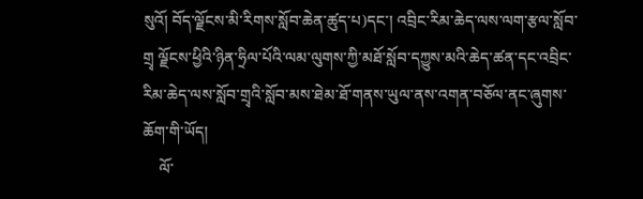སུའོ། བོད་ལྗོངས་མི་རིགས་སློབ་ཆེན་ཚུད་པ)དང་། འབྲིང་རིམ་ཆེད་ལས་ལག་རྩལ་སློབ་གྲྭ ལྗོངས་ཕྱིའི་ཉིན་ཧྲིལ་པོའི་ལམ་ལུགས་ཀྱི་མཐོ་སློབ་དཀྱུས་མའི་ཆེད་ཚན་དང་འབྲིང་རིམ་ཆེད་ལས་སློབ་གྲྭའི་སློབ་མས་ཐེམ་ཐོ་གནས་ཡུལ་ནས་འགན་བཅོལ་ནང་ཞུགས་ཆོག་གི་ཡོད།
    ལོ་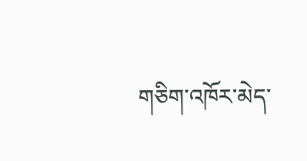གཅིག་འཁོར་མེད་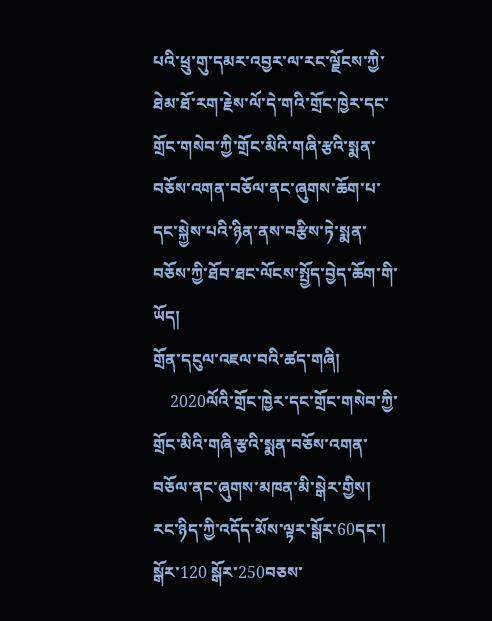པའི་ཕྲུ་གུ་དམར་འབྱར་ལ་རང་ལྗོངས་ཀྱི་ཐེམ་ཐོ་རག་རྗེས་ལོ་དེ་གའི་གྲོང་ཁྱེར་དང་གྲོང་གསེབ་ཀྱི་གྲོང་མིའི་གཞི་རྩའི་སྨན་བཅོས་འགན་བཅོལ་ནང་ཞུགས་ཆོག་པ་དང་སྐྱེས་པའི་ཉིན་ནས་བརྩིས་ཏེ་སྨན་བཅོས་ཀྱི་ཐོབ་ཐང་ལོངས་སྤྱོད་བྱེད་ཆོག་གི་ཡོད།
གྲོན་དངུལ་འཇལ་བའི་ཚད་གཞི།
    2020ལོའི་གྲོང་ཁྱེར་དང་གྲོང་གསེབ་ཀྱི་གྲོང་མིའི་གཞི་རྩའི་སྨན་བཅོས་འགན་བཅོལ་ནང་ཞུགས་མཁན་མི་སྒེར་གྱིས། རང་ཉིད་ཀྱི་འདོད་མོས་ལྟར་སྒོར་60དང་། སྒོར་120 སྒོར་250བཅས་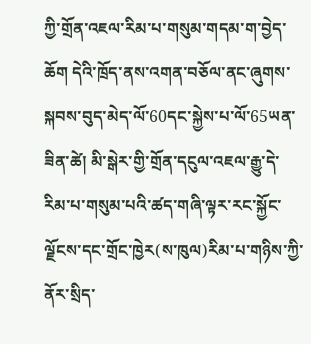ཀྱི་གྲོན་འཇལ་རིམ་པ་གསུམ་གདམ་ག་བྱེད་ཆོག དེའི་ཁྲོད་ནས་འགན་བཅོལ་ནང་ཞུགས་སྐབས་བུད་མེད་ལོ་60དང་སྐྱེས་པ་ལོ་65ཡན་ཟིན་ཚེ། མི་སྒེར་གྱི་གྲོན་དངུལ་འཇལ་རྒྱུ་དེ་རིམ་པ་གསུམ་པའི་ཚད་གཞི་ལྟར་རང་སྐྱོང་ལྗོངས་དང་གྲོང་ཁྱེར(ས་ཁུལ)རིམ་པ་གཉིས་ཀྱི་ནོར་སྲིད་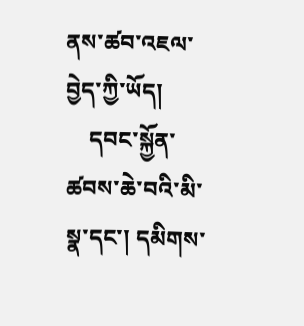ནས་ཚབ་འཇལ་བྱེད་ཀྱི་ཡོད།
    དབང་སྐྱོན་ཚབས་ཆེ་བའི་མི་སྣ་དང་། དམིགས་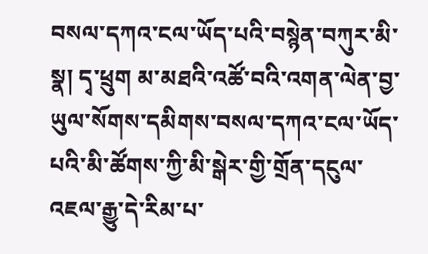བསལ་དཀའ་ངལ་ཡོད་པའི་བསྙེན་བཀུར་མི་སྣ། དྭ་ཕྲུག མ་མཐའི་འཚོ་བའི་འགན་ལེན་བྱ་ཡུལ་སོགས་དམིགས་བསལ་དཀའ་ངལ་ཡོད་པའི་མི་ཚོགས་ཀྱི་མི་སྒེར་གྱི་གྲོན་དངུལ་འཇལ་རྒྱུ་དེ་རིམ་པ་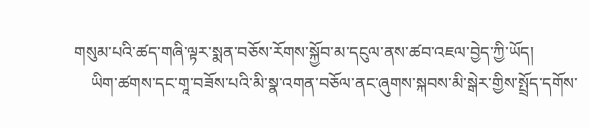གསུམ་པའི་ཚད་གཞི་ལྟར་སྨན་བཅོས་རོགས་སྐྱོབ་མ་དངུལ་ནས་ཚབ་འཇལ་བྱེད་ཀྱི་ཡོད།
    ཡིག་ཚགས་དང་གཱ་བཟོས་པའི་མི་སྣ་འགན་བཅོལ་ནང་ཞུགས་སྐབས་མི་སྒེར་གྱིས་སྤྲོད་དགོས་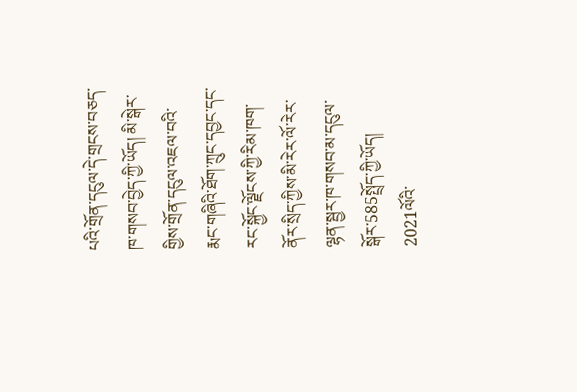པའི་གྲོན་དངུལ་དེ་གྲངས་བཅད་ཁ་གསབ་བྱེད་ཀྱི་ཡོད། མི་སྒེར་གྱིས་གྲོན་དངུལ་འཇལ་བའི་རྨང་གཞིའི་ཐོག་ཀྲུང་དབྱང་དང་རང་སྐྱོང་ལྗོངས་ཀྱི་རིམ་ཁག་ནོར་སྲིད་ཀྱིས་མི་རེར་ལོ་རེར་ལྷན་སྦྱར་ཁ་གསབ་མ་དངུལ་སྒོར་585སྤྲོད་ཀྱི་ཡོད། 2021ལོའི་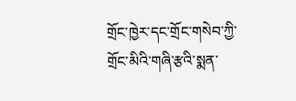གྲོང་ཁྱེར་དང་གྲོང་གསེབ་ཀྱི་གྲོང་མིའི་གཞི་རྩའི་སྨན་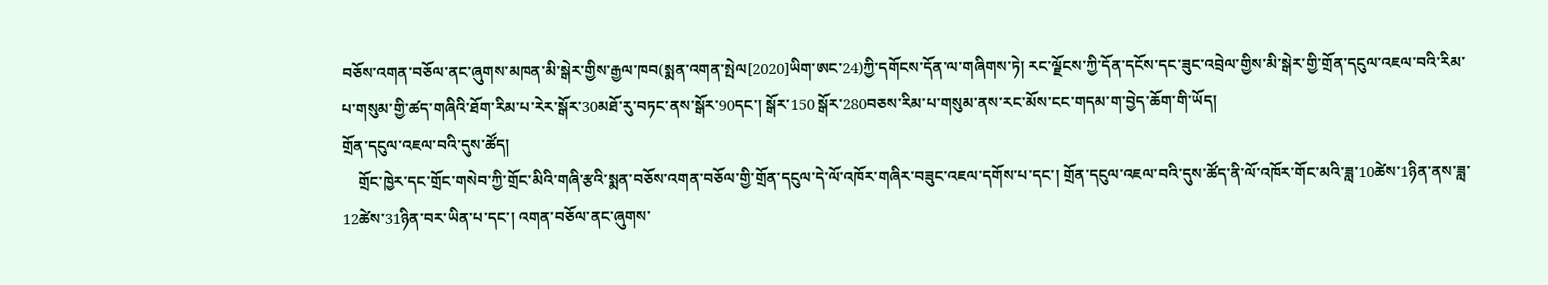བཅོས་འགན་བཅོལ་ནང་ཞུགས་མཁན་མི་སྒེར་གྱིས་རྒྱལ་ཁབ(སྨན་འགན་སྤེལ[2020]ཡིག་ཨང་24)ཀྱི་དགོངས་དོན་ལ་གཞིགས་ཏེ། རང་ལྗོངས་ཀྱི་དོན་དངོས་དང་ཟུང་འབྲེལ་གྱིས་མི་སྒེར་གྱི་གྲོན་དངུལ་འཇལ་བའི་རིམ་པ་གསུམ་གྱི་ཚད་གཞིའི་ཐོག་རིམ་པ་རེར་སྒོར་30མཐོ་རུ་བཏང་ནས་སྒོར་90དང་། སྒོར་150 སྒོར་280བཅས་རིམ་པ་གསུམ་ནས་རང་མོས་ངང་གདམ་ག་བྱེད་ཆོག་གི་ཡོད།
གྲོན་དངུལ་འཇལ་བའི་དུས་ཚོད།
    གྲོང་ཁྱེར་དང་གྲོང་གསེབ་ཀྱི་གྲོང་མིའི་གཞི་རྩའི་སྨན་བཅོས་འགན་བཅོལ་གྱི་གྲོན་དངུལ་དེ་ལོ་འཁོར་གཞིར་བཟུང་འཇལ་དགོས་པ་དང་། གྲོན་དངུལ་འཇལ་བའི་དུས་ཚོད་ནི་ལོ་འཁོར་གོང་མའི་ཟླ་10ཚེས་1ཉིན་ནས་ཟླ་12ཚེས་31ཉིན་བར་ཡིན་པ་དང་། འགན་བཅོལ་ནང་ཞུགས་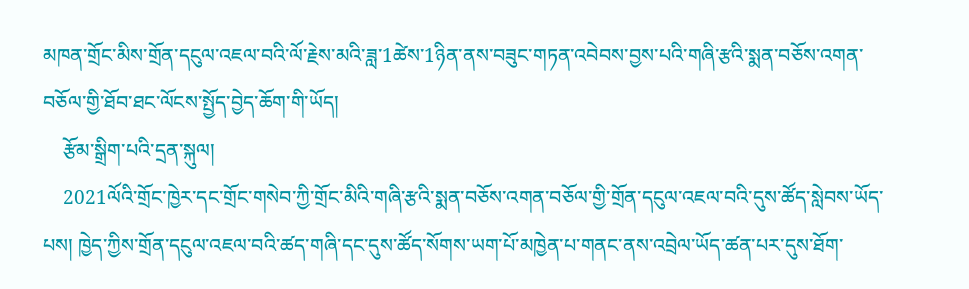མཁན་གྲོང་མིས་གྲོན་དངུལ་འཇལ་བའི་ལོ་རྗེས་མའི་ཟླ་1ཚེས་1ཉིན་ནས་བཟུང་གཏན་འབེབས་བྱས་པའི་གཞི་རྩའི་སྨན་བཅོས་འགན་བཅོལ་གྱི་ཐོབ་ཐང་ལོངས་སྤྱོད་བྱེད་ཆོག་གི་ཡོད།
    རྩོམ་སྒྲིག་པའི་དྲན་སྐུལ།
    2021ལོའི་གྲོང་ཁྱེར་དང་གྲོང་གསེབ་ཀྱི་གྲོང་མིའི་གཞི་རྩའི་སྨན་བཅོས་འགན་བཅོལ་གྱི་གྲོན་དངུལ་འཇལ་བའི་དུས་ཚོད་སླེབས་ཡོད་པས། ཁྱེད་ཀྱིས་གྲོན་དངུལ་འཇལ་བའི་ཚད་གཞི་དང་དུས་ཚོད་སོགས་ཡག་པོ་མཁྱེན་པ་གནང་ནས་འབྲེལ་ཡོད་ཚན་པར་དུས་ཐོག་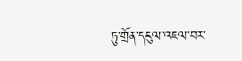ཏུ་གྲོན་དངུལ་འཇལ་བར་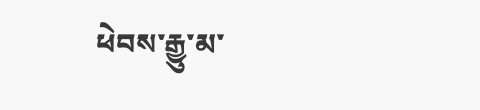ཕེབས་རྒྱུ་མ་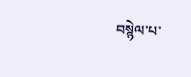བསྙེལ་པ་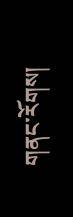གནང་རོགས།